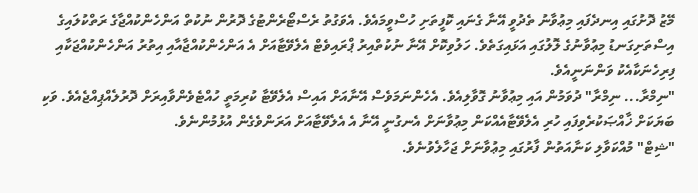މޭޒު ދޮށުގައި އިނދެފައި މިޢުވާނު ތެދުވީ އޭނާ ގެނައި ކޮފީތަށި ހުސްވީމައެވެ. އެވަގުތު ރެސްޓޯރެންޓުގެ ދޮރުން ނުކުތް އަންހެންކުއްޖާގެ ރަތްކުލައިގެ އިސްތަށިގަނޑު މިޢުވާނުގެ ލޮލުގައި އަޅައިގަތެވެ. ހަލުވިކޮށް އޭނާ ނުކުތްއިރު ޕްރައިވެޓް އެލެވޭޓާއަށް އެ އަންހެންކުއްޖާއާއި އިތުރު އަންހެންކުއްޖަކާއި ފިރިހެނަކާއެކު ވަންނަނީއެވެ.
"ނިމްރާ... ނިމްރާ" ދުވަމުން އައި މިޢުވާނު ގޮވާލިއެވެ. އެހެންނަމަވެސް އޭނާއަށް އައިސް އެލެވޭޓާ ކުރިމަތީ ހުއްޓެވެންވާއިރަށް ދޮރުލެއްޕިއްޖެއެވެ. ވަކި ބަޔަކަށް ޚާއްޞަކުރެވިފައި ހުރި އެލެވޭޓާއެއްކަން މިޢުވާނަށް އެނގުނީ އޭނާ އެ އެލެވޭޓާއަށް އަރަންވެގެން އުޅުމުންނެވެ.
"ޝިޓް" މުއްކަވާލި ކަނާއަތުން ފާރުގައި މިޢުވާނަށް ޖަހާލެވުނެވެ.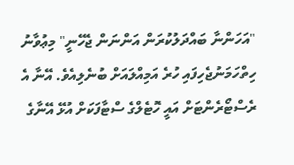"އަހަންނާ ބައްދަލުކުރަން އަންނަން ޖެހޭނީ" މިޢުވާނު ހިތްހަމަނުޖެހިފައި ހުރެ އަމިއްލައަށް ބުނެލިއެވެ. އޭނާ އެ ރެސްޓޯރެންޓަށް އައީ ހޮޓެލްގެ ސްޓާފަކަށް އުޅޭ އޭނާގެ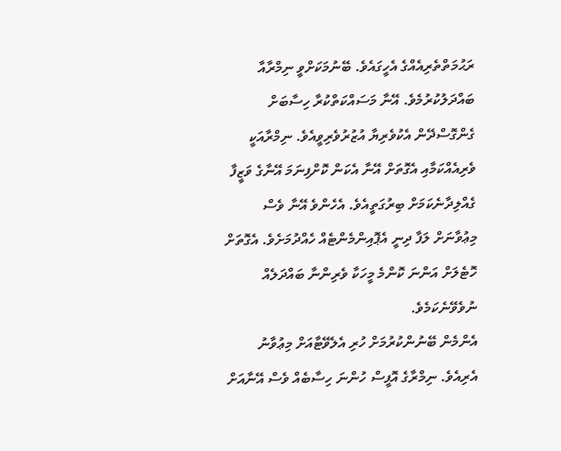ރަޙުމަތްތެރިއެއްގެ އެހީގައެވެ. ބޭނުމަކަށްވީ ނިމްރާއާ ބައްދަލުކުރުމެވެ. އޭނާ މަސައްކަތްކުރާ ހިސާބަށް ގެންގޮސްދޭން އެކުވެރިޔާ އުޒުރުވެރިވީއެވެ. ނިމްރާއަކީ ވެރިއެއްކަމާއި އެގޮތަށް އޭނާ އެކަން ކޮށްފިނަމަ އޭނާގެ ވަޒީފާ ގެއްލިދާނެކަމަށް ބިރުގަތީއެވެ. އެހެންވެ އޭނާ ވެސް މިޢުވާނަށް ލަފާ ދިނީ އެޕޮއިންމެންޓެއް ހެއްދުމަށެވެ. އެގޮތަށް ހޮޓެލަށް އަންނަ ކޮންމެ މީހަކާ ވެރިންނާ ބައްދަލެއް ނުވެވޭނެކަމެވެ.
އެންމެން ބޭނުންކުރުމަށް ހުރި އެލެވޭޓާއަށް މިޢުވާނު އެރިއެވެ. ނިމްރާގެ އޮފީސް ހުންނަ ހިސާބެއް ވެސް އޭނާއަށް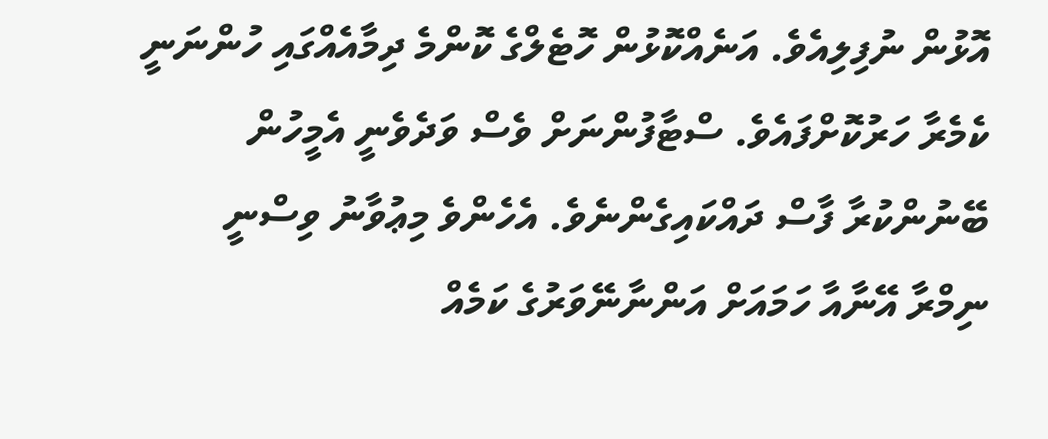އޮޅުން ނުފިލިއެވެ. އަނެއްކޮޅުން ހޮޓެލްގެ ކޮންމެ ދިމާއެއްގައި ހުންނަނީ ކެމެރާ ހަރުކޮށްފައެވެ. ސްޓާފުންނަށް ވެސް ވަދެވެނީ އެމީހުން ބޭނުންކުރާ ފާސް ދައްކައިގެންނެވެ. އެހެންވެ މިޢުވާނު ވިސްނީ ނިމްރާ އޭނާއާ ހަމައަށް އަންނާނޭވަރުގެ ކަމެއް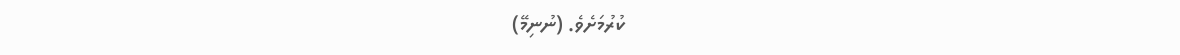ކުރުމަށެވެ. (ނުނިމޭ)